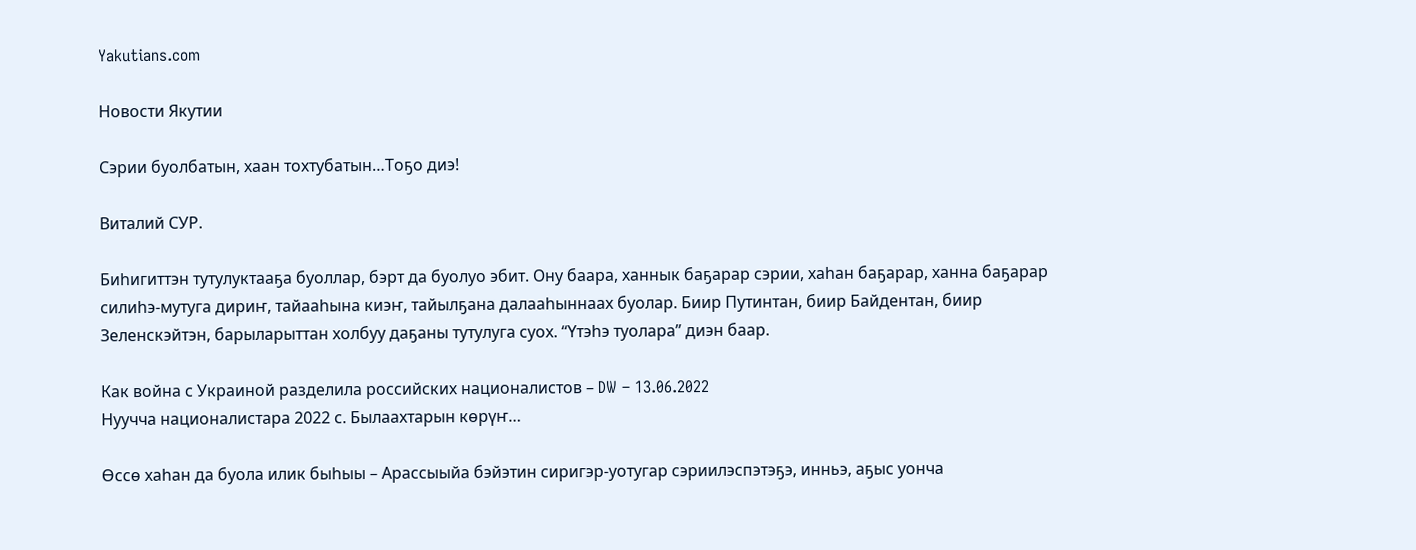Yakutians.com

Новости Якутии

Сэрии буолбатын, хаан тохтубатын…Тоҕо диэ!

Виталий СУР.

Биһигиттэн тутулуктааҕа буоллар, бэрт да буолуо эбит. Ону баара, ханнык баҕарар сэрии, хаһан баҕарар, ханна баҕарар силиһэ-мутуга дириҥ, тайааһына киэҥ, тайылҕана далааһыннаах буолар. Биир Путинтан, биир Байдентан, биир Зеленскэйтэн, барыларыттан холбуу даҕаны тутулуга суох. “Үтэһэ туолара” диэн баар.

Как война с Украиной разделила российских националистов – DW – 13.06.2022
Нуучча националистара 2022 с. Былаахтарын көрүҥ…

Өссө хаһан да буола илик быһыы – Арассыыйа бэйэтин сиригэр-уотугар сэриилэспэтэҕэ, инньэ, аҕыс уонча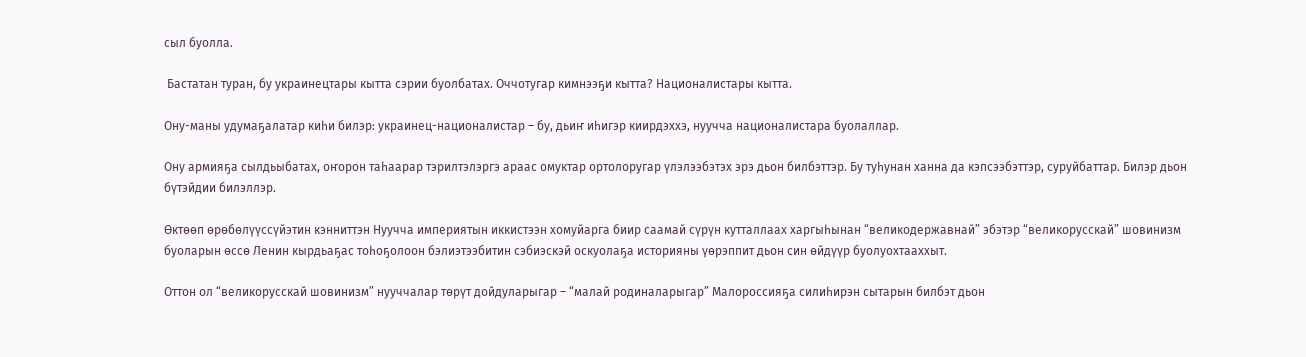сыл буолла.

 Бастатан туран, бу украинецтары кытта сэрии буолбатах. Оччотугар кимнээҕи кытта? Националистары кытта.

Ону-маны удумаҕалатар киһи билэр: украинец-националистар – бу, дьиҥ иһигэр киирдэххэ, нуучча националистара буолаллар.

Ону армияҕа сылдьыбатах, оҥорон таһаарар тэрилтэлэргэ араас омуктар ортолоругар үлэлээбэтэх эрэ дьон билбэттэр. Бу туһунан ханна да кэпсээбэттэр, суруйбаттар. Билэр дьон бүтэйдии билэллэр.

Өктөөп өрөбөлүүссүйэтин кэнниттэн Нуучча империятын иккистээн хомуйарга биир саамай сүрүн кутталлаах харгыһынан “великодержавнай” эбэтэр “великорусскай” шовинизм буоларын өссө Ленин кырдьаҕас тоһоҕолоон бэлиэтээбитин сэбиэскэй оскуолаҕа историяны үөрэппит дьон син өйдүүр буолуохтааххыт.

Оттон ол “великорусскай шовинизм” нууччалар төрүт дойдуларыгар – “малай родиналарыгар” Малороссияҕа силиһирэн сытарын билбэт дьон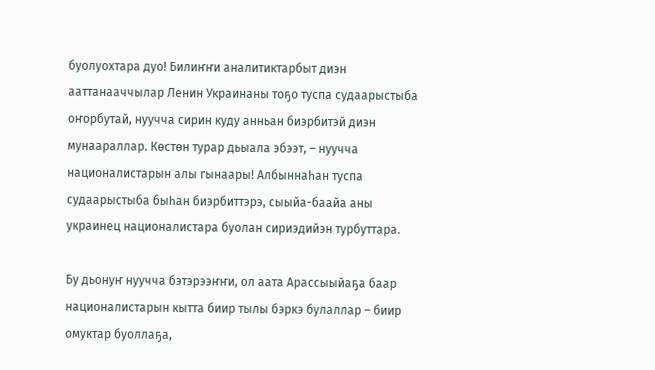буолуохтара дуо! Билиҥҥи аналитиктарбыт диэн ааттанааччылар Ленин Украинаны тоҕо туспа судаарыстыба оҥорбутай, нуучча сирин куду анньан биэрбитэй диэн мунаараллар. Көстөн турар дьыала эбээт, – нуучча националистарын алы гынаары! Албыннаһан туспа судаарыстыба быһан биэрбиттэрэ, сыыйа-баайа аны украинец националистара буолан сириэдийэн турбуттара.

Бу дьонуҥ нуучча бэтэрээҥҥи, ол аата Арассыыйаҕа баар националистарын кытта биир тылы бэркэ булаллар – биир омуктар буоллаҕа,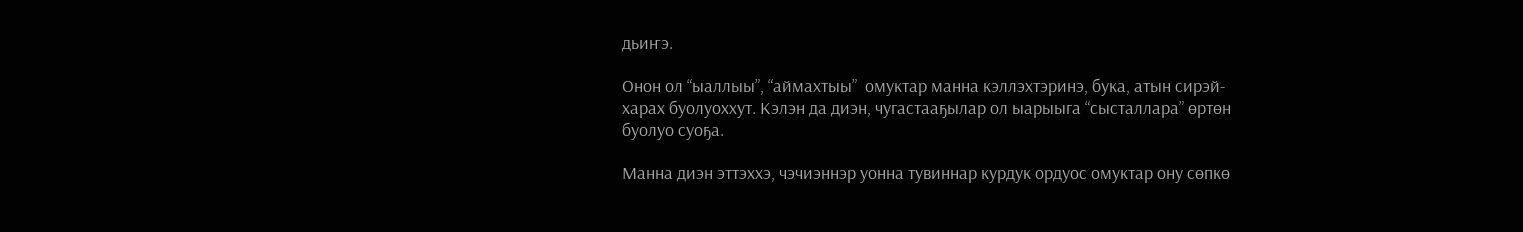дьиҥэ.

Онон ол “ыаллыы”, “аймахтыы”  омуктар манна кэллэхтэринэ, бука, атын сирэй-харах буолуоххут. Кэлэн да диэн, чугастааҕылар ол ыарыыга “сысталлара” өртөн буолуо суоҕа.

Манна диэн эттэххэ, чэчиэннэр уонна тувиннар курдук ордуос омуктар ону сөпкө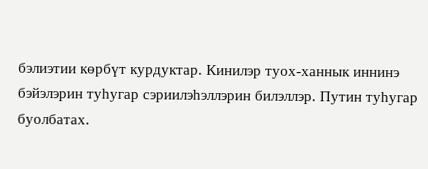бэлиэтии көрбүт курдуктар. Кинилэр туох-ханнык иннинэ бэйэлэрин туһугар сэриилэһэллэрин билэллэр. Путин туһугар буолбатах.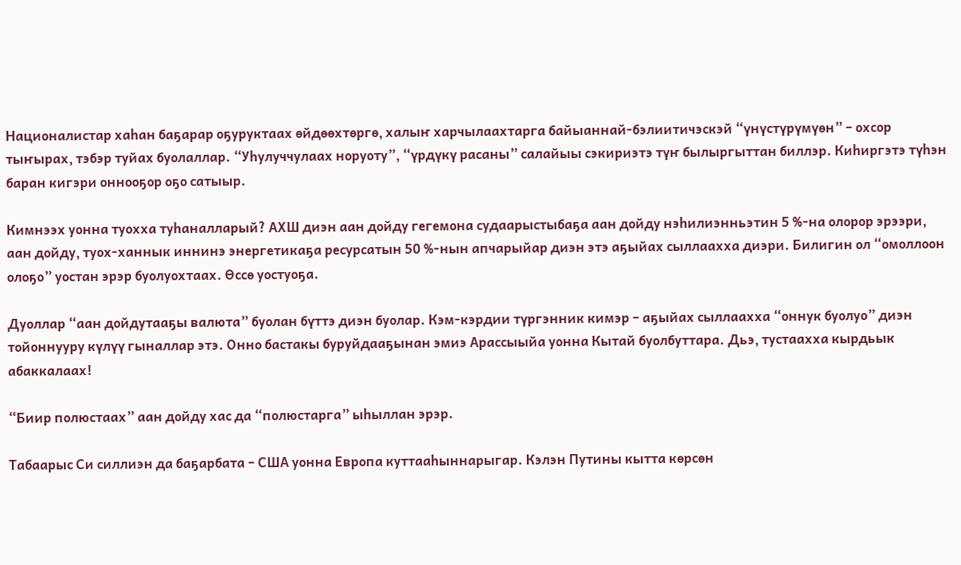Националистар хаһан баҕарар оҕуруктаах өйдөөхтөргө, халыҥ харчылаахтарга байыаннай-бэлиитичэскэй “үнүстүрүмүөн” – охсор тыҥырах, тэбэр туйах буолаллар. “Уһулуччулаах норуоту”, “үрдүкү расаны” салайыы сэкириэтэ түҥ былыргыттан биллэр. Киһиргэтэ түһэн баран кигэри оннооҕор оҕо сатыыр.

Кимнээх уонна туохха туһаналларый? АХШ диэн аан дойду гегемона судаарыстыбаҕа аан дойду нэһилиэнньэтин 5 %-на олорор эрээри, аан дойду, туох-ханнык иннинэ энергетикаҕа ресурсатын 50 %-нын апчарыйар диэн этэ аҕыйах сыллаахха диэри. Билигин ол “омоллоон олоҕо” уостан эрэр буолуохтаах. Өссө уостуоҕа.

Дуоллар “аан дойдутааҕы валюта” буолан бүттэ диэн буолар. Кэм-кэрдии түргэнник кимэр – аҕыйах сыллаахха “оннук буолуо” диэн тойоннууру күлүү гыналлар этэ. Онно бастакы буруйдааҕынан эмиэ Арассыыйа уонна Кытай буолбуттара. Дьэ, тустаахха кырдьык абаккалаах!

“Биир полюстаах” аан дойду хас да “полюстарга” ыһыллан эрэр.

Табаарыс Си силлиэн да баҕарбата – США уонна Европа куттааһыннарыгар. Кэлэн Путины кытта көрсөн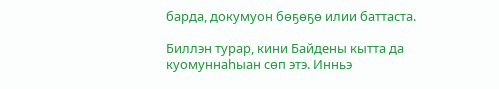барда, докумуон бөҕөҕө илии баттаста.

Биллэн турар, кини Байдены кытта да куомуннаһыан сөп этэ. Инньэ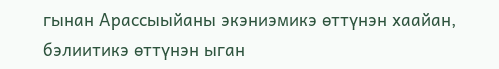гынан Арассыыйаны экэниэмикэ өттүнэн хаайан, бэлиитикэ өттүнэн ыган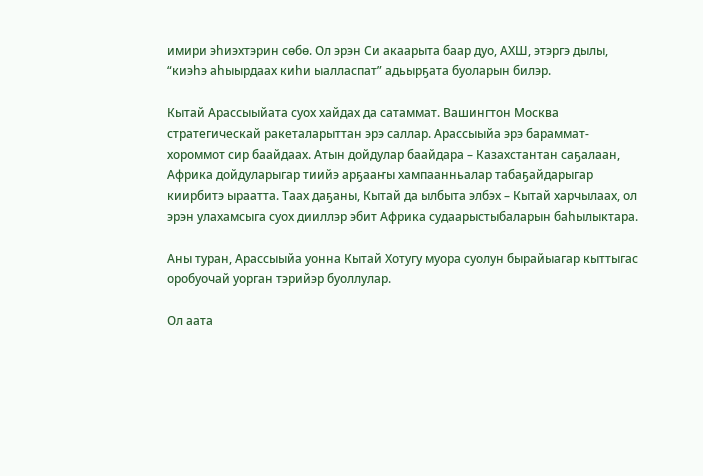имири эһиэхтэрин сөбө. Ол эрэн Си акаарыта баар дуо, АХШ, этэргэ дылы, “киэһэ аһыырдаах киһи ыалласпат” адьырҕата буоларын билэр.

Кытай Арассыыйата суох хайдах да сатаммат. Вашингтон Москва стратегическай ракеталарыттан эрэ саллар. Арассыыйа эрэ бараммат-хороммот сир баайдаах. Атын дойдулар баайдара – Казахстантан саҕалаан, Африка дойдуларыгар тиийэ арҕааҥы хампаанньалар табаҕайдарыгар киирбитэ ыраатта. Таах даҕаны, Кытай да ылбыта элбэх – Кытай харчылаах, ол эрэн улахамсыга суох дииллэр эбит Африка судаарыстыбаларын баһылыктара.

Аны туран, Арассыыйа уонна Кытай Хотугу муора суолун бырайыагар кыттыгас оробуочай уорган тэрийэр буоллулар.

Ол аата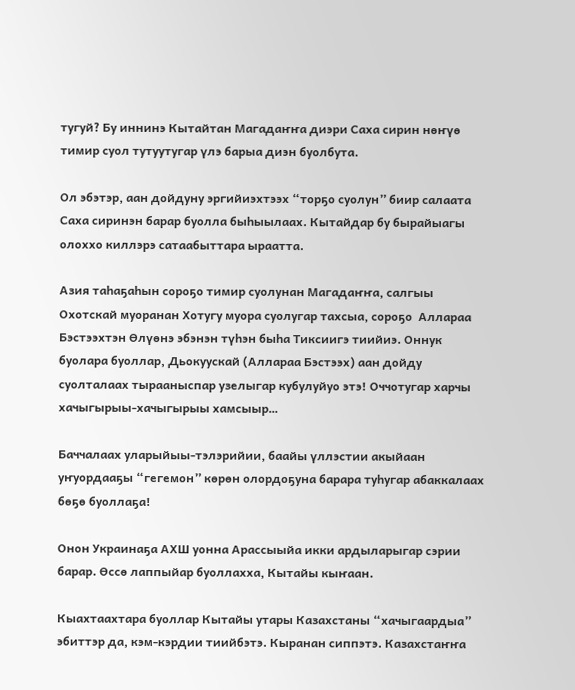тугуй? Бу иннинэ Кытайтан Магадаҥҥа диэри Саха сирин нөҥүө тимир суол тутуутугар үлэ барыа диэн буолбута.

Ол эбэтэр, аан дойдуну эргийиэхтээх “торҕо суолун” биир салаата Саха сиринэн барар буолла быһыылаах. Кытайдар бу бырайыагы олоххо киллэрэ сатаабыттара ыраатта.

Азия таһаҕаһын сороҕо тимир суолунан Магадаҥҥа, салгыы Охотскай муоранан Хотугу муора суолугар тахсыа, сороҕо  Аллараа Бэстээхтэн Өлүөнэ эбэнэн түһэн быһа Тиксиигэ тиийиэ. Оннук буолара буоллар, Дьокуускай (Аллараа Бэстээх) аан дойду суолталаах тырааныспар узелыгар кубулуйуо этэ! Оччотугар харчы хачыгырыы-хачыгырыы хамсыыр…

Баччалаах уларыйыы-тэлэрийии, баайы үллэстии акыйаан уҥуордааҕы “гегемон” көрөн олордоҕуна барара туһугар абаккалаах бөҕө буоллаҕа!

Онон Украинаҕа АХШ уонна Арассыыйа икки ардыларыгар сэрии барар. Өссө лаппыйар буоллахха, Кытайы кыҥаан.

Кыахтаахтара буоллар Кытайы утары Казахстаны “хачыгаардыа” эбиттэр да, кэм-кэрдии тиийбэтэ. Кыранан сиппэтэ. Казахстаҥҥа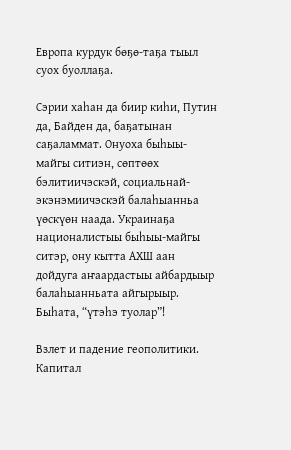Европа курдук бөҕө-таҕа тыыл суох буоллаҕа.

Сэрии хаһан да биир киһи, Путин да, Байден да, баҕатынан саҕаламмат. Онуоха быһыы-майгы ситиэн, сөптөөх бэлитиичэскэй, социальнай-экэнэмиичэскэй балаһыанньа үөскүөн наада. Украинаҕа националистыы быһыы-майгы ситэр, ону кытта АХШ аан дойдуга аҥаардастыы айбардыыр балаһыанньата айгырыыр. Быһата, “үтэһэ туолар”!

Взлет и падение геополитики. Капитал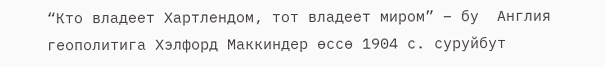“Кто владеет Хартлендом, тот владеет миром” – бу  Англия геополитига Хэлфорд Маккиндер өссө 1904 с. суруйбут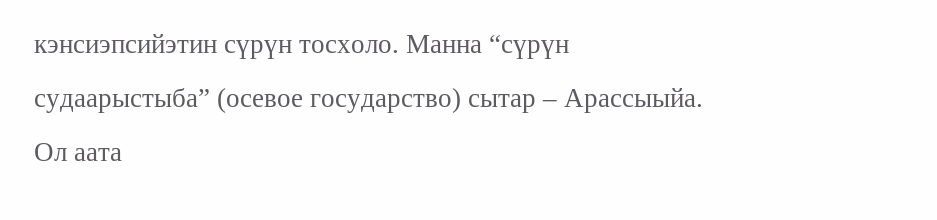кэнсиэпсийэтин сүрүн тосхоло. Манна “сүрүн судаарыстыба” (осевое государство) сытар – Арассыыйа. Ол аата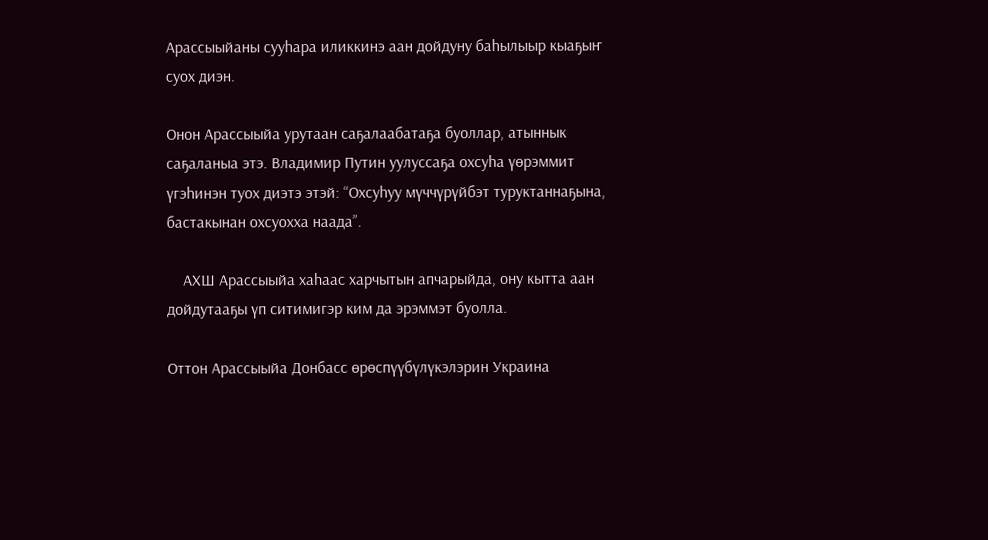Арассыыйаны сууһара иликкинэ аан дойдуну баһылыыр кыаҕыҥ суох диэн.

Онон Арассыыйа урутаан саҕалаабатаҕа буоллар, атыннык саҕаланыа этэ. Владимир Путин уулуссаҕа охсуһа үөрэммит үгэһинэн туох диэтэ этэй: “Охсуһуу мүччүрүйбэт туруктаннаҕына, бастакынан охсуохха наада”.

    АХШ Арассыыйа хаһаас харчытын апчарыйда, ону кытта аан дойдутааҕы үп ситимигэр ким да эрэммэт буолла.

Оттон Арассыыйа Донбасс өрөспүүбүлүкэлэрин Украина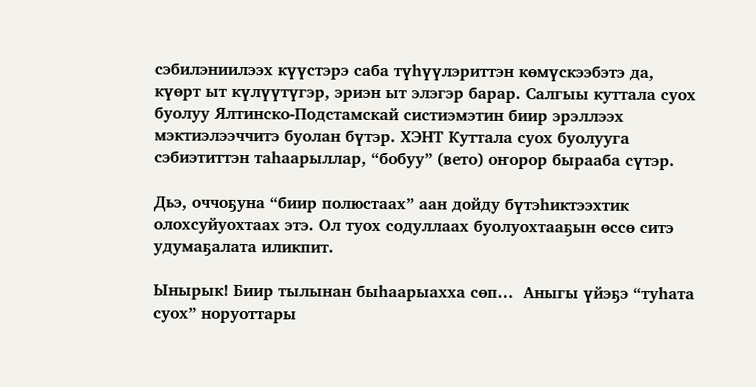сэбилэниилээх күүстэрэ саба түһүүлэриттэн көмүскээбэтэ да, күөрт ыт күлүүтүгэр, эриэн ыт элэгэр барар. Салгыы куттала суох буолуу Ялтинско-Подстамскай систиэмэтин биир эрэллээх мэктиэлээччитэ буолан бүтэр. ХЭНТ Куттала суох буолууга сэбиэтиттэн таһаарыллар, “бобуу” (вето) оҥорор бырааба сүтэр.

Дьэ, оччоҕуна “биир полюстаах” аан дойду бүтэһиктээхтик олохсуйуохтаах этэ. Ол туох содуллаах буолуохтааҕын өссө ситэ удумаҕалата иликпит.

Ынырык! Биир тылынан быһаарыахха сөп…  Аныгы үйэҕэ “туһата суох” норуоттары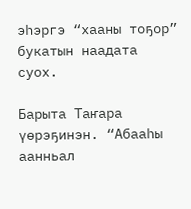эһэргэ “хааны тоҕор” букатын наадата суох.

Барыта Таҥара үөрэҕинэн. “Абааһы аанньал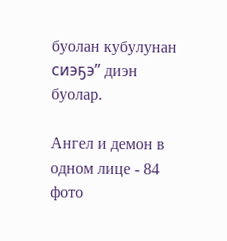буолан кубулунан сиэҕэ” диэн буолар.

Ангел и демон в одном лице - 84 фото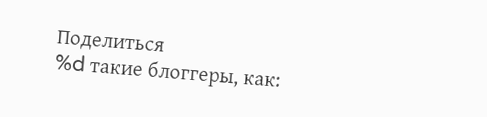Поделиться
%d такие блоггеры, как: